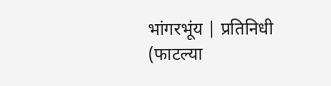भांगरभूंय | प्रतिनिधी
(फाटल्या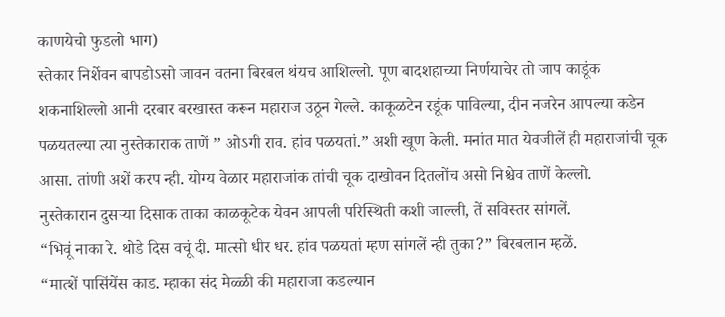काणयेचो फुडलो भाग)
स्तेकार निर्शेवन बापडोऽसो जावन वतना बिरबल थंयच आशिल्लो. पूण बादशहाच्या निर्णयाचेर तो जाप काडूंक शकनाशिल्लो आनी दरबार बरखास्त करून महाराज उठून गेल्ले. काकूळटेन रडूंक पाविल्या, दीन नजरेन आपल्या कडेन पळयतल्या त्या नुस्तेकाराक ताणें ” ओऽगी राव. हांव पळयतां.” अशी खूण केली. मनांत मात येवजीलें ही महाराजांची चूक आसा. तांणी अशें करप न्ही. योग्य वेळार महाराजांक तांची चूक दाखोवन दितलोंच असो निश्चेव ताणें केल्लो.
नुस्तेकारान दुसऱ्या दिसाक ताका काळकूटेक येवन आपली परिस्थिती कशी जाल्ली, तें सविस्तर सांगलें.
“भिवूं नाका रे. थोडे दिस वचूं दी. मात्सो धीर धर. हांव पळयतां म्हण सांगलें न्ही तुका?” बिरबलान म्हळें.
“मात्शें पासिंयेंस काड. म्हाका संद मेळ्ळी की महाराजा कडल्यान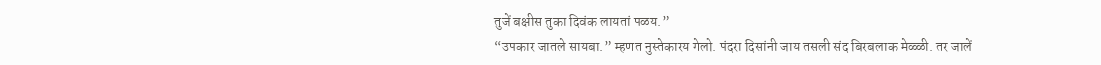तुजें बक्षीस तुका दिवंक लायतां पळय.”
“उपकार जातले सायबा.” म्हणत नुस्तेकारय गेलो. पंदरा दिसांनी जाय तसली संद बिरबलाक मेळ्ळी. तर जालें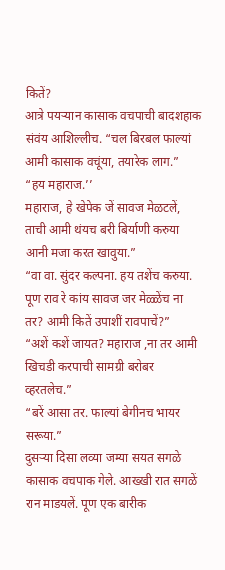कितें?
आत्रे पयऱ्यान कासाक वचपाची बादशहाक संवंय आशिल्लीच. “चल बिरबल फाल्यां आमी कासाक वचूंया, तयारेक लाग.”
“हय महाराज.’’
महाराज, हे खेपेक जें सावज मेळटलें, ताची आमी थंयच बरी बिर्याणी करुया आनी मजा करत खावुया.”
“वा वा. सुंदर कल्पना. हय तशेंच करुया. पूण राव रे कांय सावज जर मेळ्ळेंच ना तर? आमी कितें उपाशीं रावपाचें?”
“अशें कशें जायत? महाराज ,ना तर आमी खिचडी करपाची सामग्री बरोबर व्हरतलेच.”
“बरें आसा तर. फाल्यां बेगीनच भायर सरूया.”
दुसऱ्या दिसा लव्या जम्या सयत सगळे कासाक वचपाक गेले. आख्खी रात सगळें रान माडयलें. पूण एक बारीक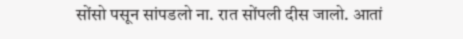सोंसो पसून सांपडलो ना. रात सोंपली दीस जालो. आतां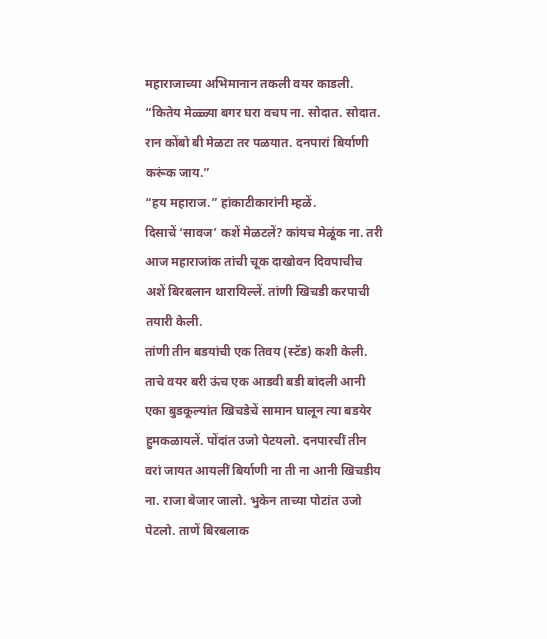महाराजाच्या अभिमानान तकली वयर काडली.
“कितेय मेळ्ळ्या बगर घरा वचप ना. सोदात. सोदात. रान कोंबो बी मेळटा तर पळयात. दनपारां बिर्याणी करूंक जाय.”
“हय महाराज.” हांकाटीकारांनी म्हळें.
दिसाचें ‘सावज’ कशें मेळटलें? कांयच मेळूंक ना. तरी आज महाराजांक तांची चूक दाखोवन दिवपाचीच अशें बिरबलान थारायिल्लें. तांणी खिचडी करपाची तयारी केली.
तांणी तीन बडयांची एक तिवय (स्टॅड) कशी केली. ताचे वयर बरी ऊंच एक आडवी बडी बांदली आनी एका बुडकूल्यांत खिचडेचें सामान घालून त्या बडयेर हुमकळायलें. पोंदांत उजो पेटयलो. दनपारचीं तीन वरां जायत आयलीं बिर्याणी ना ती ना आनी खिचडीय ना. राजा बेजार जालो. भुकेन ताच्या पोटांत उजो पेटलो. ताणें बिरबलाक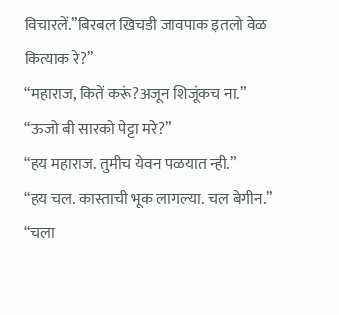विचारलें.”बिरबल खिचडी जावपाक इतलो वेळ कित्याक रे?”
“महाराज, कितें करूं?अजून शिजूंकच ना.”
“ऊजो बी सारको पेट्टा मरे?”
“हय महाराज. तुमीच येवन पळयात न्ही.”
“हय चल. कास्ताची भूक लागल्या. चल बेगीन.”
“चला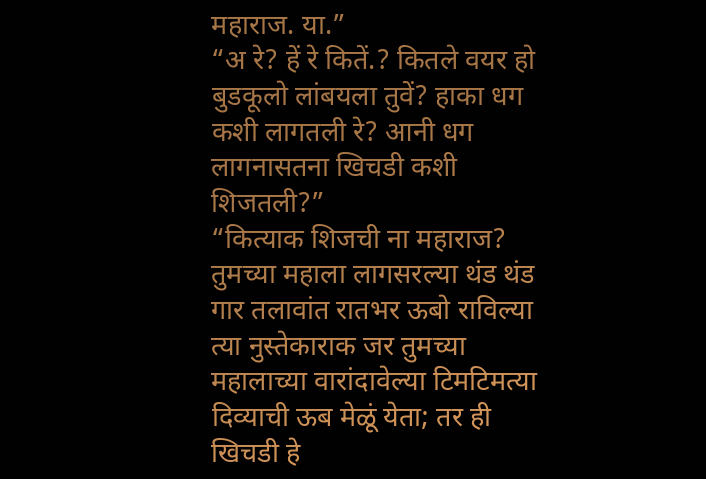महाराज. या.”
“अ रे? हें रे कितें.? कितले वयर हो बुडकूलो लांबयला तुवें? हाका धग कशी लागतली रे? आनी धग लागनासतना खिचडी कशी शिजतली?”
“कित्याक शिजची ना महाराज?
तुमच्या महाला लागसरल्या थंड थंड गार तलावांत रातभर ऊबो राविल्या त्या नुस्तेकाराक जर तुमच्या
महालाच्या वारांदावेल्या टिमटिमत्या दिव्याची ऊब मेळूं येता; तर ही खिचडी हे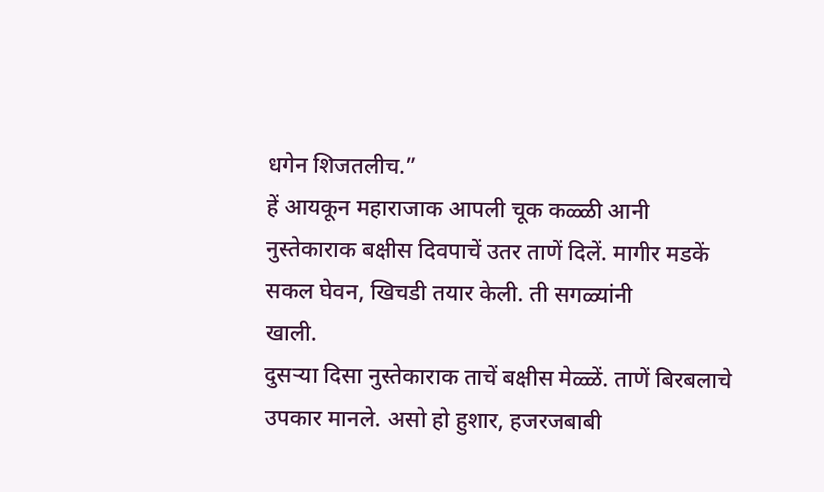धगेन शिजतलीच.”
हें आयकून महाराजाक आपली चूक कळ्ळी आनी नुस्तेकाराक बक्षीस दिवपाचें उतर ताणें दिलें. मागीर मडकें सकल घेवन, खिचडी तयार केली. ती सगळ्यांनी
खाली.
दुसऱ्या दिसा नुस्तेकाराक ताचें बक्षीस मेळ्ळें. ताणें बिरबलाचे उपकार मानले. असो हो हुशार, हजरजबाबी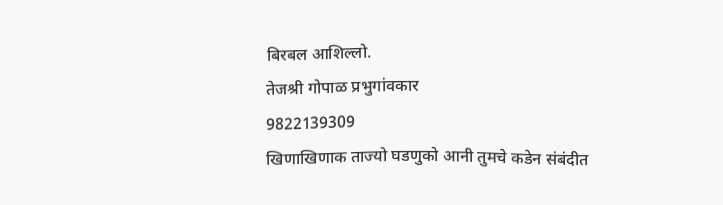बिरबल आशिल्लो.
तेजश्री गोपाळ प्रभुगांवकार
9822139309
खिणाखिणाक ताज्यो घडणुको आनी तुमचे कडेन संबंदीत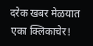दरेक खबर मेळयात एका क्लिकाचेर!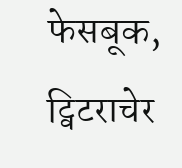फेसबूक, ट्विटराचेर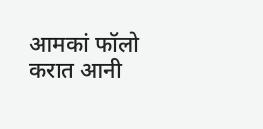आमकां फॉलो करात आनी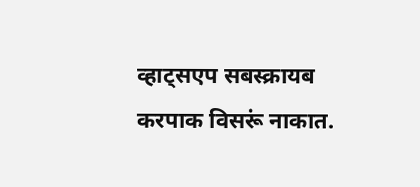व्हाट्सएप सबस्क्रायब करपाक विसरूं नाकात.